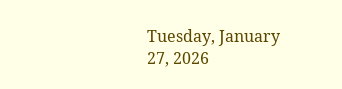Tuesday, January 27, 2026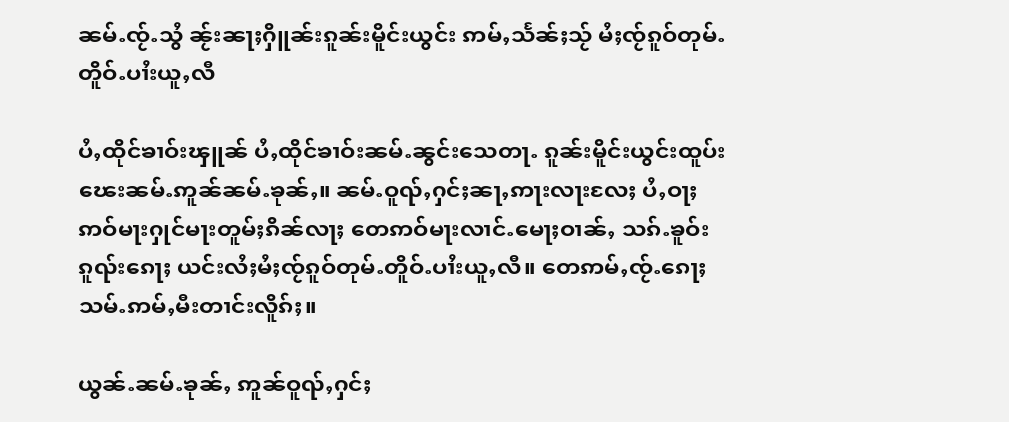ၼမ်ႉၸႂ်ႉသွႆ ၼႂ်းၼႃႈႁိူၼ်းၵူၼ်းမိူင်းယွင်း ဢမ်ႇသႅၼ်ႈသႂ် မႆႈၸႂ်ၵူဝ်တုမ်ႉတိူဝ်ႉပၢႆးယူႇလီ

ပႆႇထိုင်ၶၢဝ်းၾူၼ် ပႆႇထိုင်ၶၢဝ်းၼမ်ႉၼွင်းသေတႃႉ ၵူၼ်းမိူင်းယွင်းထူပ်းၽေးၼမ်ႉဢူၼ်ၼမ်ႉၶုၼ်ႇ။ ၼမ်ႉဝူၺ်ႇႁင်ႈၼႃႇဢႃးလႃးလႄႈ ပႆႇဝႃႈဢဝ်မႃးႁုင်မႃးတူမ်ႈၵိၼ်လႃႈ တေဢဝ်မႃးလၢင်ႉမေႃႈဝၢၼ်ႇ သၵ်ႉၶူဝ်းၵူၺ်းၵေႃႈ ယင်းလႆႈမႆႈၸႂ်ၵူဝ်တုမ်ႉတိူဝ်ႉပၢႆးယူႇလီ။ တေဢမ်ႇၸႂ်ႉၵေႃႈ သမ်ႉဢမ်ႇမီးတၢင်းလိူၵ်ႈ။

ယွၼ်ႉၼမ်ႉၶုၼ်ႇ ဢူၼ်ဝူၺ်ႇႁင်ႈ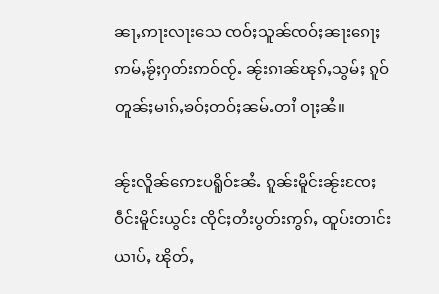ၼႃႇဢႃးလႃးသေ ၸဝ်ႈသူၼ်ၸဝ်ႈၼႃးၵေႃႈ ဢမ်ႇၶႂ်ႈႁတ်းဢဝ်ၸႂ်ႉ ၼႂ်းၵၢၼ်ၽုၵ်ႇသွမ်ႈ ၵူဝ်တူၼ်ႈမၢၵ်ႇၶဝ်ႈတဝ်ႈၼမ်ႉတၢႆ ဝႃႈၼႆ။

ၼႂ်းလိူၼ်ဢေႊပရိူဝ်ႊၼႆႉ ၵူၼ်းမိူင်းၼႂ်းၸႄႈဝဵင်းမိူင်းယွင်း ၸိုင်ႈတႆးပွတ်းဢွၵ်ႇ ထူပ်းတၢင်းယၢပ်ႇ ၽိုတ်ႇ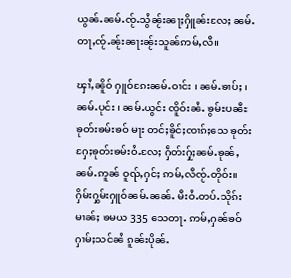ယွၼ်ႉၼမ်ႉၸႂ်ႉသွႆၼႂ်းၼႃႈႁိူၼ်းလႄႈ ၼမ်ႉတႃႇၸႂ်ႉၼႂ်းၼႃးၼႂ်းသူၼ်ဢမ်ႇလီ။

ၾၢႆႇၼိူဝ် ႁူဝ်ၵႄးၼမ်ႉဝၢင်း ၊ ၼမ်ႉၶၢပ်ႈ ၊ ၼမ်ႉပုင်း ၊ ၼမ်ႉယွင်း ၸိူဝ်းၼႆႉ ၶွမ်ႊပၼီႊၶုတ်းၶမ်းၶဝ် မႃး တင်ႈၶိူင်ႈၸၢၵ်ႈသေ ၶုတ်းႁႄႈၶုတ်းၶမ်းဝႆႉလႄႈ ႁဵတ်းႁႂ်ႈၼမ်ႉၶုၼ်ႇၼမ်ႉဢူၼ် ဝူၺ်ႇႁင်ႈ ဢမ်ႇလီၸႂ်ႉတိုဝ်း။ ႁိမ်းႁွမ်းႁူဝ်ၼမ်ႉၼၼ်ႉ မီးဝႆႉတပ်ႉသိုၵ်းမၢၼ်ႈ ၶမယ 335 သေတႃႉ ဢမ်ႇႁၼ်ၶဝ်ႁၢမ်ႈသင်ၼႆ ၵူၼ်းပိုၼ်ႉ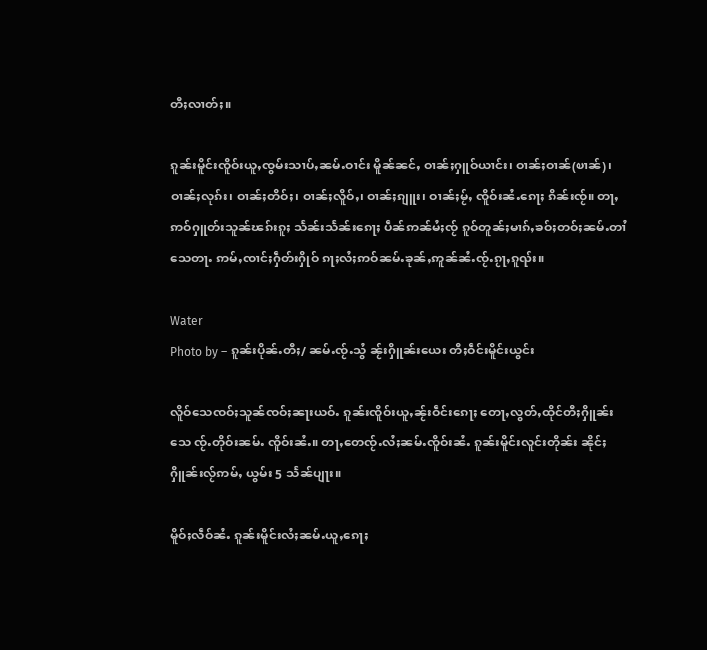တီႈလၢတ်ႈ။

ၵူၼ်းမိူင်းၸိူဝ်းယူႇၸွမ်းသၢပ်ႇၼမ်ႉဝၢင်း မိူၼ်ၼင်ႇ ဝၢၼ်ႈႁူဝ်ယၢင်း၊ ဝၢၼ်ႈဝၢၼ်(ၿၢၼ်)၊ ဝၢၼ်ႈလုၵ်း၊ ဝၢၼ်ႈတိဝ်ႈ၊ ဝၢၼ်ႈလိူဝ်ႇ၊ ဝၢၼ်ႈၵျူး၊ ဝၢၼ်ႈမႂ်ႇ ၸိူဝ်းၼႆႉၵေႃႈ ၵိၼ်းၸႂ်။ တႃႇဢဝ်ႁူတ်းသူၼ်ၽၵ်းၵူႈ သႅၼ်းသႅၼ်းၵေႃႈ ပဵၼ်ဢၼ်မႆႈၸႂ် ၵူဝ်တူၼ်ႈမၢၵ်ႇၶဝ်ႈတဝ်ႈၼမ်ႉတၢႆသေတႃႉ ဢမ်ႇၸၢင်ႈႁဵတ်းႁိုဝ် ၵႃႈလႆႈဢဝ်ၼမ်ႉၶုၼ်ႇဢူၼ်ၼႆႉၸႂ်ႉၵႂႃႇၵူၺ်း။

Water
Photo by – ၵူၼ်းပိုၼ်ႉတီႈ/ ၼမ်ႉၸႂ်ႉသွႆ ၼႂ်းႁိူၼ်းယေး တီႈဝဵင်းမိူင်းယွင်း

လိူဝ်သေၸဝ်ႈသူၼ်ၸဝ်ႈၼႃးယဝ်ႉ ၵူၼ်းၸိူဝ်းယူႇၼႂ်းဝဵင်းၵေႃႈ တေႃႇလွတ်ႇထိုင်တီႈႁိူၼ်းသေ ၸႂ်ႉတိုဝ်းၼမ်ႉ ၸိူဝ်းၼႆႉ။ တႃႇတေၸႂ်ႉလႆႈၼမ်ႉၸိူဝ်းၼႆႉ ၵူၼ်းမိူင်းလူင်းတိုၼ်း ၼိုင်ႈႁိူၼ်းလႂ်ဢမ်ႇ ယွမ်း 5 သႅၼ်ပျႃး။

မိူဝ်ႈလဵဝ်ၼႆႉ ၵူၼ်းမိူင်းလႆႈၼမ်ႉယူႇၵေႃႈ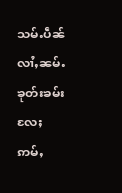သမ်ႉပဵၼ်လၢႆႇၼမ်ႉၶုတ်းၶမ်းလႄႈ ဢမ်ႇ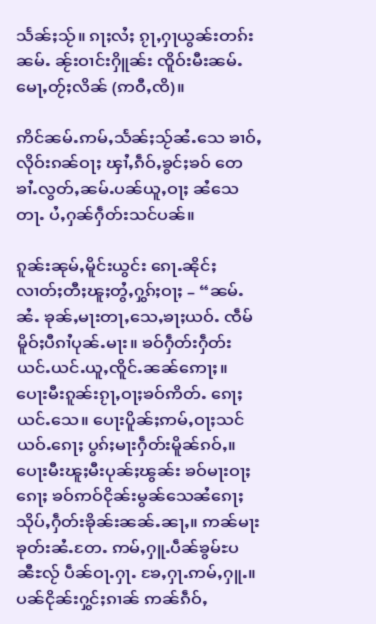သႅၼ်ႈသႂ်။ ၵႃႈလႆႈ ၵႂႃႇႁႃယွၼ်းတၵ်းၼမ်ႉ ၼႂ်းဝၢင်းႁိူၼ်း ၸိူဝ်းမီးၼမ်ႉမေႃႇတႂ်ႈလိၼ် (ဢဝီႇၸိ)။

ဢိင်ၼမ်ႉဢမ်ႇသႅၼ်ႈသႂ်ၼႆႉသေ ၶၢဝ်ႇလိုဝ်းၵၼ်ဝႃႈ ၾၢႆႇၵဵဝ်ႇၶွင်ႈၶဝ် တေၶၢႆႉလွတ်ႇၼမ်ႉပၼ်ယူႇဝႃႈ ၼႆသေတႃႉ ပႆႇႁၼ်ႁဵတ်းသင်ပၼ်။

ၵူၼ်းၼုမ်ႇမိူင်းယွင်း ၵေႃႉၼိုင်ႈ လၢတ်ႈတီႈၽူႈတွႆႇႁွၵ်ႈဝႃႈ – “ၼမ်ႉၼႆႉ ၶုၼ်ႇမႃးတႃႇသေႇၶႃႈယဝ်ႉ ၸဵမ်မိူဝ်ႈပီၵၢႆပုၼ်ႉမႃး။ ၶဝ်ႁဵတ်းႁဵတ်းယင်ႉယင်ႉယူႇၸိူင်ႉၼၼ်ဢေႃႈ။ ပေႃးမီးၵူၼ်းၵႂႃႇဝႃႈၶဝ်ဢိတ်ႉ ၵေႃႈ ယင်ႉသေ။ ပေႃးပိူၼ်ႈဢမ်ႇဝႃႈသင် ယဝ်ႉၵေႃႈ ပွၵ်ႈမႃးႁဵတ်းမိူၼ်ၵဝ်ႇ။ ပေႃးမီးၽူႈမီးပုၼ်ႈၽွၼ်း ၶဝ်မႃးဝႃႈၵေႃႈ ၶဝ်ဢဝ်ငိုၼ်းမွၼ်သေၼႆၵေႃႈ သိုပ်ႇႁဵတ်းၶိုၼ်းၼၼ်ႉၼႃႇ။ ဢၼ်မႃးၶုတ်းၼႆႉတႄႉ ဢမ်ႇႁူႉပဵၼ်ၶွမ်ႊပၼီႊလႂ် ပဵၼ်ဝႃႉႁႃႉ ၶႄႇႁႃႉဢမ်ႇႁူႉ။ ပၼ်ငိုၼ်းႁွင်ႈၵၢၼ် ဢၼ်ၵဵဝ်ႇ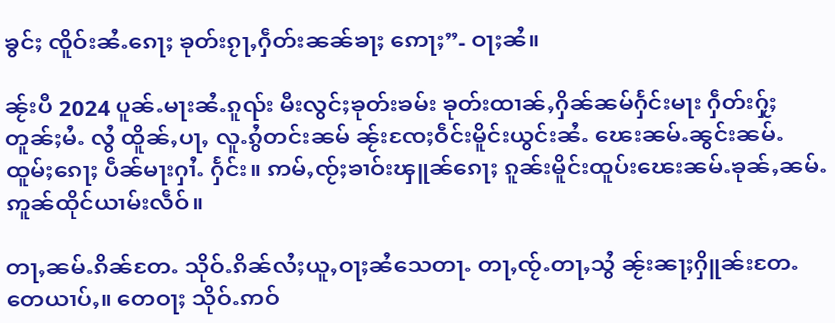ၶွင်ႈ ၸိူဝ်းၼႆႉၵေႃႈ ၶုတ်းၵႂႃႇႁဵတ်းၼၼ်ၶႃႈ ဢေႃႈ”- ဝႃႈၼႆ။

ၼႂ်းပီ 2024 ပူၼ်ႉမႃးၼႆႉၵူၺ်း မီးလွင်ႈၶုတ်းၶမ်း ၶုတ်းထၢၼ်ႇႁိၼ်ၼမ်ႁႅင်းမႃး ႁဵတ်းႁႂ်ႈတူၼ်ႈမႆႉ လွႆ ထိူၼ်ႇပႃႇ လူႉၵွႆတင်းၼမ် ၼႂ်းၸႄႈဝဵင်းမိူင်းယွင်းၼႆႉ ၽေးၼမ်ႉၼွင်းၼမ်ႉထူမ်ႈၵေႃႈ ပဵၼ်မႃးႁၢႆႉ ႁႅင်း။ ဢမ်ႇၸႂ်ႈၶၢဝ်းၾူၼ်ၵေႃႈ ၵူၼ်းမိူင်းထူပ်းၽေးၼမ်ႉၶုၼ်ႇၼမ်ႉဢူၼ်ထိုင်ယၢမ်းလဵဝ်။

တႃႇၼမ်ႉၵိၼ်တႄႉ သိုဝ်ႉၵိၼ်လႆႈယူႇဝႃႈၼႆသေတႃႉ တႃႇၸႂ်ႉတႃႇသွႆ ၼႂ်းၼႃႈႁိူၼ်းတႄႉတေယၢပ်ႇ။ တေဝႃႈ သိုဝ်ႉဢဝ်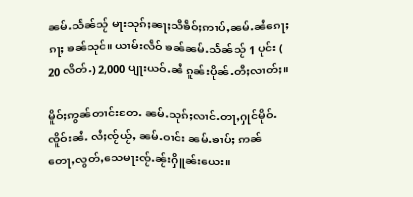ၼမ်ႉသႅၼ်သႂ် မႃးသုၵ်ႈၼႃႈသီၶဵဝ်ႈဢၢပ်ႇၼမ်ႉၼႆၵေႃႈ ၵႃႈ ၶၼ်သုင်။ ယၢမ်းလဵဝ် ၶၼ်ၼမ်ႉသႅၼ်သႂ် 1 ပုင်း ( 20 လိတ်ႉ) 2,000 ပျႃးယဝ်ႉၼႆ ၵူၼ်းပိုၼ်ႉတီႈလၢတ်ႈ။

မိူဝ်ႈဢွၼ်တၢင်းတႄႉ ၼမ်ႉသုၵ်ႈလၢင်ႉတႃႇႁုင်မိုဝ်ႉၸိူဝ်းၼႆႉ လႆႈၸႂ်ယႂ်ႇ ၼမ်ႉဝၢင်း ၼမ်ႉၶၢပ်ႈ ဢၼ် တေႃႇလွတ်ႇသေမႃးၸႂ်ႉၼႂ်းႁိူၼ်းယေး။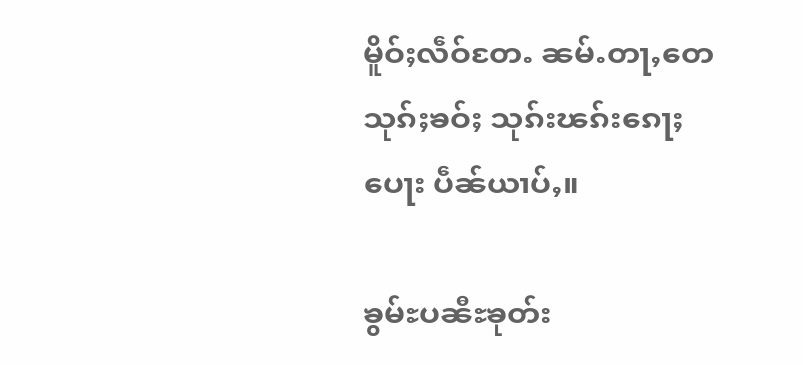မိူဝ်ႈလဵဝ်တႄႉ ၼမ်ႉတႃႇတေသုၵ်ႈၶဝ်ႈ သုၵ်းၽၵ်းၵေႃႈ ပေႃး ပဵၼ်ယၢပ်ႇ။

ၶွမ်ႊပၼီႊၶုတ်း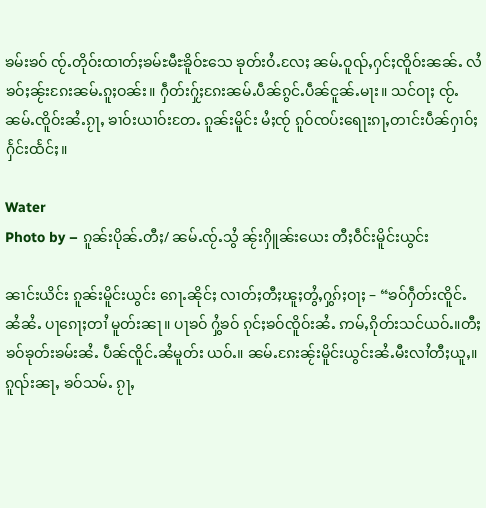ၶမ်းၶဝ် ၸႂ်ႉတိုဝ်းထၢတ်ႈၶမ်ႊမီႊၶိူဝ်ႊသေ ၶုတ်းဝႆႉလႄႈ ၼမ်ႉဝူၺ်ႇႁင်ႈၸိူဝ်းၼၼ်ႉ လႆၶဝ်ႈၼႂ်းၵႄးၼမ်ႉၵူႈဝၼ်း။ ႁဵတ်းႁႂ်ႈၵႄးၼမ်ႉပဵၼ်ၵွင်ႉပဵၼ်ငူၼ်ႉမႃး။ သင်ဝႃႈ ၸႂ်ႉၼမ်ႉၸိူဝ်းၼႆႉၵႂႃႇ ၶၢဝ်းယၢဝ်းတႄႉ ၵူၼ်းမိူင်း မႆႈၸႂ် ၵူဝ်ၸပ်းရေႃးၵႃႇတၢင်းပဵၼ်ႁၢဝ်ႈႁႅင်းထႅင်ႈ။

Water
Photo by – ၵူၼ်းပိုၼ်ႉတီႈ/ ၼမ်ႉၸႂ်ႉသွႆ ၼႂ်းႁိူၼ်းယေး တီႈဝဵင်းမိူင်းယွင်း

ၼၢင်းယိင်း ၵူၼ်းမိူင်းယွင်း ၵေႃႉၼိုင်ႈ လၢတ်ႈတီႈၽူႈတွႆႇႁွၵ်ႈဝႃႈ – “ၶဝ်ႁဵတ်းၸိူင်ႉၼႆၼႆႉ ပႃၵေႃႈတၢႆ မူတ်းၼႃ။ ပႃၶဝ် ႁွႆၶဝ် ၵုင်ႈၶဝ်ၸိူဝ်းၼႆႉ ဢမ်ႇၵိုတ်းသင်ယဝ်ႉ။တီႈၶဝ်ၶုတ်းၶမ်းၼႆႉ ပဵၼ်ၸိူင်ႉၼႆမူတ်း ယဝ်ႉ။ ၼမ်ႉၵႄးၼႂ်းမိူင်းယွင်းၼႆႉမီးလၢႆတီႈယူႇ။ ၵူၺ်းၼႃႇ ၶဝ်သမ်ႉ ၵႂႃႇ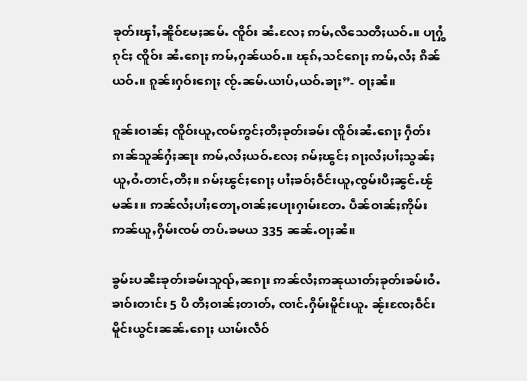ၶုတ်းၾၢႆႇၼိူဝ်မႄႈၼမ်ႉ ၸိူဝ်း ၼႆႉလႄႈ ဢမ်ႇလီသေတီႈယဝ်ႉ။ ပႃႁွႆၵုင်ႈ ၸိူဝ်း ၼႆႉၵေႃႈ ဢမ်ႇႁၼ်ယဝ်ႉ။ ၽုၵ်ႇသင်ၵေႃႈ ဢမ်ႇလႆႈ ၵိၼ်ယဝ်ႉ။ ၵူၼ်းႁဝ်းၵေႃႈ ၸႂ်ႉၼမ်ႉယၢပ်ႇယဝ်ႉၶႃႈ”- ဝႃႈၼႆ။

ၵူၼ်းဝၢၼ်ႈ ၸိူဝ်းယူႇၸမ်ဢွင်ႈတီႈၶုတ်းၶမ်း ၸိူဝ်းၼႆႉၵေႃႈ ႁဵတ်းၵၢၼ်သူၼ်ႁႆႈၼႃး ဢမ်ႇလႆႈယဝ်ႉလႄႈ ၵမ်ႈၽွင်ႈ ၵႃႈလႆႈပၢႆႈသွၼ်ႈယူႇဝႆႉတၢင်ႇတီႈ။ ၵမ်ႈၽွင်ႈၵေႃႈ ပၢႆႈၶဝ်ႈဝဵင်းယူႇၸွမ်းပီႈၼွင်ႉၽႂ် မၼ်း။ ဢၼ်လႆႈပၢႆႈတေႃႇဝၢၼ်ႈပေႃးႁၢမ်းတႄႉ ပဵၼ်ဝၢၼ်ႈဢိုမ်း ဢၼ်ယူႇႁိမ်းၸမ် တပ်ႉၶမယ 335 ၼၼ်ႉဝႃႈၼႆ။

ၶွမ်ႊပၼီႊၶုတ်းၶမ်းသူၺ်ႇၼၵႃး ဢၼ်လႆႈဢၼုယၢတ်ႈၶုတ်းၶမ်းဝႆႉ ၶၢဝ်းတၢင်း 5 ပီ တီႈဝၢၼ်ႈတၢတ်ႇ ၸၢင်ႉႁိမ်းမိူင်းယူႉ ၼႂ်းၸႄႈဝဵင်းမိူင်းယွင်းၼၼ်ႉၵေႃႈ ယၢမ်းလဵဝ်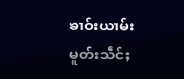ၶၢဝ်းယၢမ်းမူတ်းသဵင်ႈ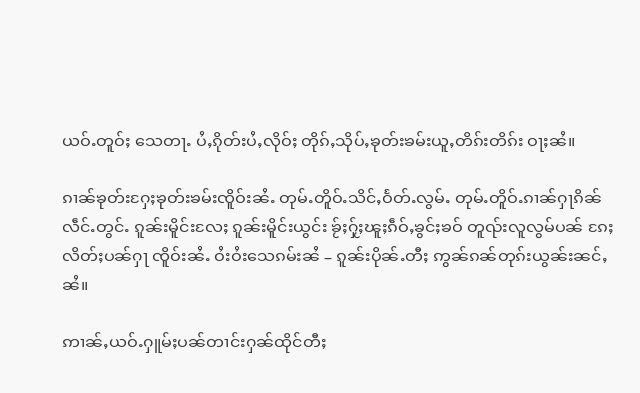ယဝ်ႉတူဝ်ႈ သေတႃႉ ပႆႇၵိုတ်းပႆႇလိုဝ်ႈ တိုၵ်ႇသိုပ်ႇၶုတ်းၶမ်းယူႇတိၵ်းတိၵ်း ဝႃႈၼႆ။

ၵၢၼ်ၶုတ်းႁႄႈၶုတ်းၶမ်းၸိူဝ်းၼႆႉ တုမ်ႉတိူဝ်ႉသိင်ႇဝႅတ်ႉလွမ်ႉ တုမ်ႉတိူဝ်ႉၵၢၼ်ႁႃၵိၼ်လဵင်ႉတွင်ႉ ၵူၼ်းမိူင်းလႄႈ ၵူၼ်းမိူင်းယွင်း ၶႂ်ႈႁႂ်ႈၽူႈၵဵဝ်ႇၶွင်ႈၶဝ် တူၺ်းလူလွမ်ပၼ် ၵႄႈလိတ်ႈပၼ်ႁႃ ၸိူဝ်းၼႆႉ ဝႆးဝႆးသေၵမ်းၼႆ – ၵူၼ်းပိုၼ်ႉတီႈ ဢွၼ်ၵၼ်တုၵ်းယွၼ်းၼင်ႇၼႆ။

ဢၢၼ်ႇယဝ်ႉႁူမ်ႈပၼ်တၢင်းႁၼ်ထိုင်တီႈ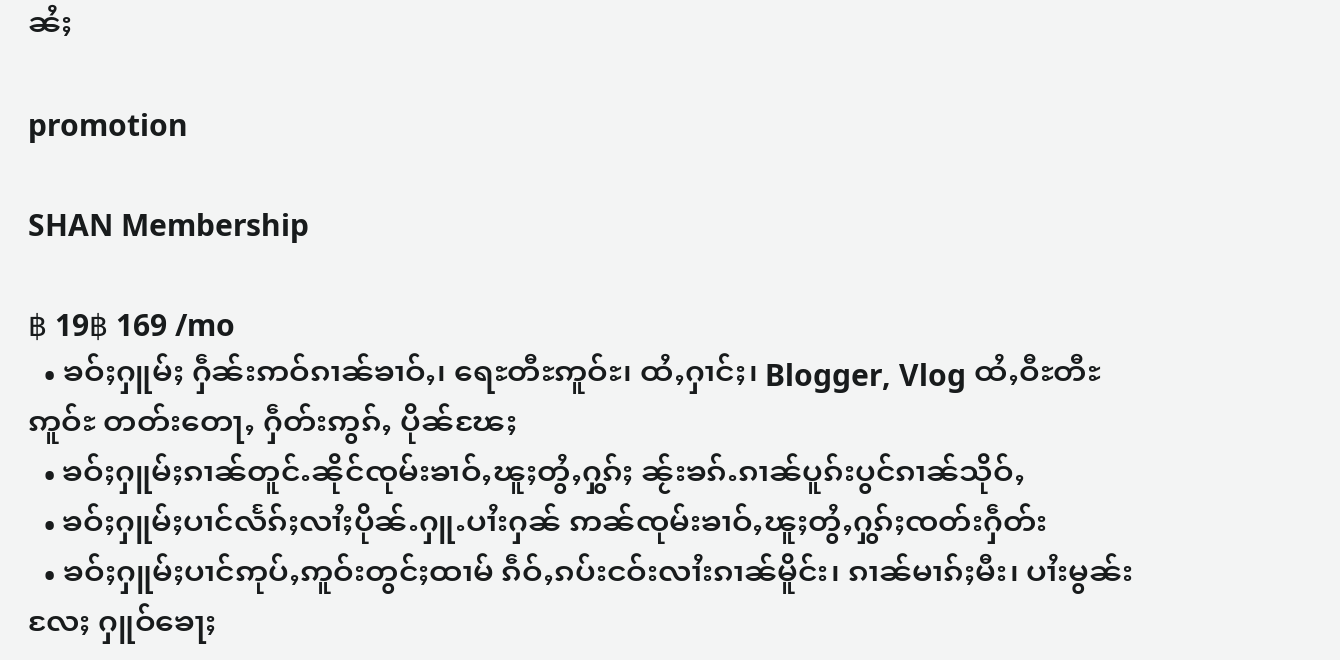ၼႆႈ

promotion

SHAN Membership

฿ 19฿ 169 /mo
  • ၶဝ်ႈႁူမ်ႈ ႁဵၼ်းဢဝ်ၵၢၼ်ၶၢဝ်ႇ၊ ရေႊတီႊဢူဝ်ႊ၊ ထႆႇႁၢင်ႈ၊ Blogger, Vlog ထႆႇဝီႊတီႊဢူဝ်ႊ တတ်းတေႃႇ ႁဵတ်းဢွၵ်ႇ ပိုၼ်ၽႄႈ
  • ၶဝ်ႈႁူမ်ႈၵၢၼ်တူင်ႉၼိုင်ၸုမ်းၶၢဝ်ႇၽူႈတွႆႇႁွၵ်ႈ ၼႂ်းၶၵ်ႉၵၢၼ်ပူၵ်းပွင်ၵၢၼ်သိုဝ်ႇ
  • ၶဝ်ႈႁူမ်ႈပၢင်လႅၵ်ႈလၢႆႈပိုၼ်ႉႁူႉပၢႆးႁၼ် ဢၼ်ၸုမ်းၶၢဝ်ႇၽူႈတွႆႇႁွၵ်ႈၸတ်းႁဵတ်း
  • ၶဝ်ႈႁူမ်ႈပၢင်ဢုပ်ႇဢူဝ်းတွင်ႈထၢမ် ၵဵဝ်ႇၵပ်းငဝ်းလၢႆးၵၢၼ်မိူင်း၊ ၵၢၼ်မၢၵ်ႈမီး၊ ပၢႆးမွၼ်း လႄႈ ႁူဝ်ၶေႃႈ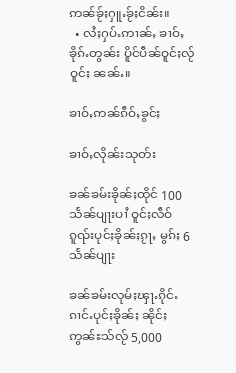ဢၼ်ၶႂ်ႈႁူႉၶႂ်ႈငိၼ်း။
  • လႆႈႁပ်ႉဢၢၼ်ႇ ၶၢဝ်ႇၶိုၵ်ႉတွၼ်း ပိူင်ပဵၼ်ဝူင်ႈလႂ်ဝူင်ႈ ၼၼ်ႉ။

ၶၢဝ်ႇဢၼ်ၵဵဝ်ႇၶွင်ႈ

ၶၢဝ်ႇလိုၼ်းသုတ်း

ၶၼ်ၶမ်းၶိုၼ်ႈထိုင် 100 သႅၼ်ပျႃးပၢႆ ဝူင်ႈလဵဝ်ၵူၺ်းပုင်ႈၶိုၼ်ႈၵႂႃႇ မွၵ်ႈ 6 သႅၼ်ပျႃး

ၶၼ်ၶမ်းလုမ်ႈၾႃႉၵိုင်ႉၵၢင်ႉပုင်ႈၶိုၼ်ႈ ၼိုင်ႈဢွၼ်ႊသ်လႂ် 5,000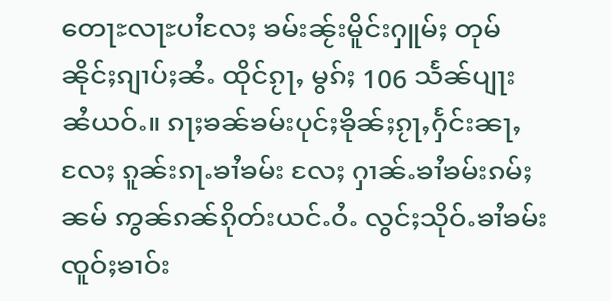တေႃႊလႃႊပၢႆလႄႈ ၶမ်းၼႂ်းမိူင်းႁူမ်ႈ တုမ် ၼိုင်ႈၵျၢပ်ႈၼႆႉ ထိုင်ၵႂႃႇ မွၵ်ႈ 106 သႅၼ်ပျႃး ၼႆယဝ်ႉ။ ၵႃႈၶၼ်ၶမ်းပုင်ႈၶိုၼ်ႈၵႂႃႇႁႅင်းၼႃႇလႄႈ ၵူၼ်းၵႃႉၶၢႆၶမ်း လႄႈ ႁၢၼ်ႉၶၢႆၶမ်းၵမ်ႈၼမ် ဢွၼ်ၵၼ်ၵိုတ်းယင်ႉဝႆႉ လွင်ႈသိုဝ်ႉၶၢႆၶမ်းၸူဝ်ႈၶၢဝ်း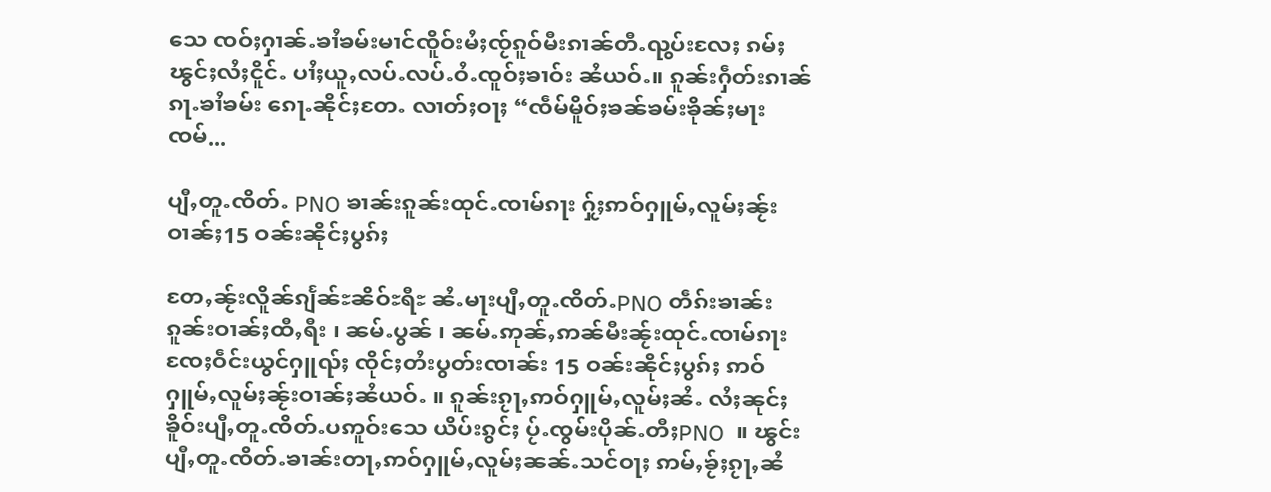သေ ၸဝ်ႈႁၢၼ်ႉၶၢႆၶမ်းမၢင်ၸိူဝ်းမႆႈၸႂ်ၵူဝ်မီးၵၢၼ်တီႉၺွပ်းလႄႈ ၵမ်ႈၽွင်ႈလႆႈငိူင်ႉ ပၢႆႈယူႇလပ်ႉလပ်ႉဝႆႉၸူဝ်ႈၶၢဝ်း ၼႆယဝ်ႉ။ ၵူၼ်းႁဵတ်းၵၢၼ်ၵႃႉၶၢႆၶမ်း ၵေႃႉၼိုင်ႈတႄႉ လၢတ်ႈဝႃႈ “ၸဵမ်မိူဝ်ႈၶၼ်ၶမ်းၶိုၼ်ႈမႃးၸမ်...

ပျီႇတူႉၸိတ်ႉ PNO ၶၢၼ်းၵူၼ်းထုင်ႉၸၢမ်ၵႃး ႁႂ်ႈဢဝ်ႁူမ်ႇလူမ်ႈၼႂ်းဝၢၼ်ႈ15 ဝၼ်းၼိုင်ႈပွၵ်ႈ

တႄႇၼႂ်းလိူၼ်ၵျႅၼ်ႊၼိဝ်ႊရီႊ ၼႆႉမႃးပျီႇတူႉၸိတ်ႉPNO တဵၵ်းၶၢၼ်း ၵူၼ်းဝၢၼ်ႈထီႇရီး ၊ ၼမ်ႉပွၼ် ၊ ၼမ်ႉဢုၼ်ႇဢၼ်မီးၼႂ်းထုင်ႉၸၢမ်ၵႃး ၸႄႈဝဵင်းယွင်ႁူၺ်ႈ ၸိုင်ႈတႆးပွတ်းၸၢၼ်း 15 ဝၼ်းၼိုင်ႈပွၵ်ႈ ဢဝ်ႁူမ်ႇလူမ်ႈၼႂ်းဝၢၼ်ႈၼႆယဝ်ႉ ။ ၵူၼ်းၵႂႃႇဢဝ်ႁူမ်ႇလူမ်ႈၼႆႉ လႆႈၼုင်ႈၶိူဝ်းပျီႇတူႉၸိတ်ႉပဢူဝ်းသေ ယိပ်းၵွင်ႈ ပႂ်ႉၸွမ်းပိုၼ်ႉတီႈPNO  ။ ၽွင်းပျီႇတူႉၸိတ်ႉၶၢၼ်းတႃႇဢဝ်ႁူမ်ႇလူမ်ႈၼၼ်ႉသင်ဝႃႈ ဢမ်ႇၶႂ်ႈၵႂႃႇၼႆ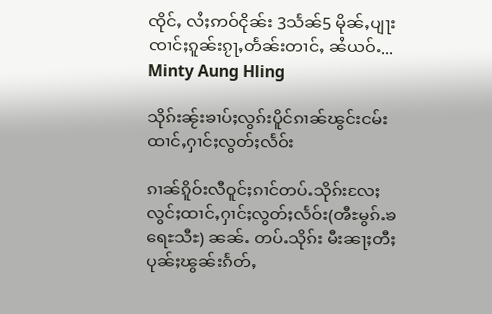ၸိုင်ႇ လႆႈဢဝ်ငိုၼ်း 3သႅၼ်5 မိုၼ်ႇပျႃးၸၢင်ႈၵူၼ်းၵႂႃႇတႅၼ်းတၢင်ႇ ၼႆယဝ်ႉ...
Minty Aung Hling

သိုၵ်းၼႂ်းၶၢပ်ႈလွၵ်းပိူင်ၵၢၼ်ၽွင်းငမ်းထၢင်ႇႁၢင်ႈလွတ်ႈလႅဝ်း

ၵၢၼ်ၵိူဝ်းလီဝူင်ႈၵၢင်တပ်ႉသိုၵ်းလႄႈလွင်ႈထၢင်ႇႁၢင်ႈလွတ်ႈလႅဝ်း(ၻီႊမွၵ်ႉၶရေႊသီႊ) ၼၼ်ႉ တပ်ႉသိုၵ်း မီးၼႃႈတီႈပုၼ်ႈၽွၼ်းၵႅတ်ႇ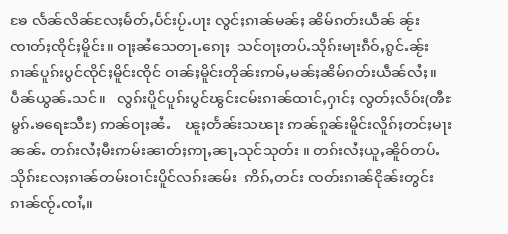ၶႄ လႅၼ်လိၼ်လႄႈမႅတ်ႇပႅင်းပႂ်ႉပႃး လွင်ႈၵၢၼ်မၼ်ႈ ၼိမ်ၵတ်းယဵၼ် ၼႂ်း ၸၢတ်ႈၸိုင်ႈမိူင်း။ ဝႃႈၼႆသေတႃႉၵေႃႈ  သင်ဝႃႈတပ်ႉသိုၵ်းမႃးၵဵဝ်ႇၵွင်ႉၼႂ်းၵၢၼ်ပူၵ်းပွင်ၸိုင်ႈမိူင်းၸိုင် ဝၢၼ်ႈမိူင်းတိုၼ်းဢမ်ႇမၼ်ႈၼိမ်ၵတ်းယဵၼ်လႆႈ။ ပဵၼ်ယွၼ်ႉသင်။   လွၵ်းပိူင်ပူၵ်းပွင်ၽွင်းငမ်းၵၢၼ်ထၢင်ႇႁၢင်ႈ လွတ်ႈလႅဝ်း(ၻီႊမွၵ်ႉၶရေႊသီႊ) ဢၼ်ဝႃႈၼႆႉ    ၽူႈတႅၼ်းသၽႃး ဢၼ်ၵူၼ်းမိူင်းလိူၵ်ႈတင်ႈမႃးၼၼ်ႉ တၵ်းလႆႈမီးဢမ်းၼၢတ်ႈဢႃႇၼႃႇသုင်သုတ်း ။ တၵ်းလႆႈယူႇၼိူဝ်တပ်ႉသိုၵ်းလႄႈၵၢၼ်တမ်းဝၢင်းပိူင်လၵ်းၼမ်း  ဢိၵ်ႇတင်း ၸတ်းၵၢၼ်ငိုၼ်းတွင်းၵၢၼ်ၸႂ်ႉၸၢႆႇ။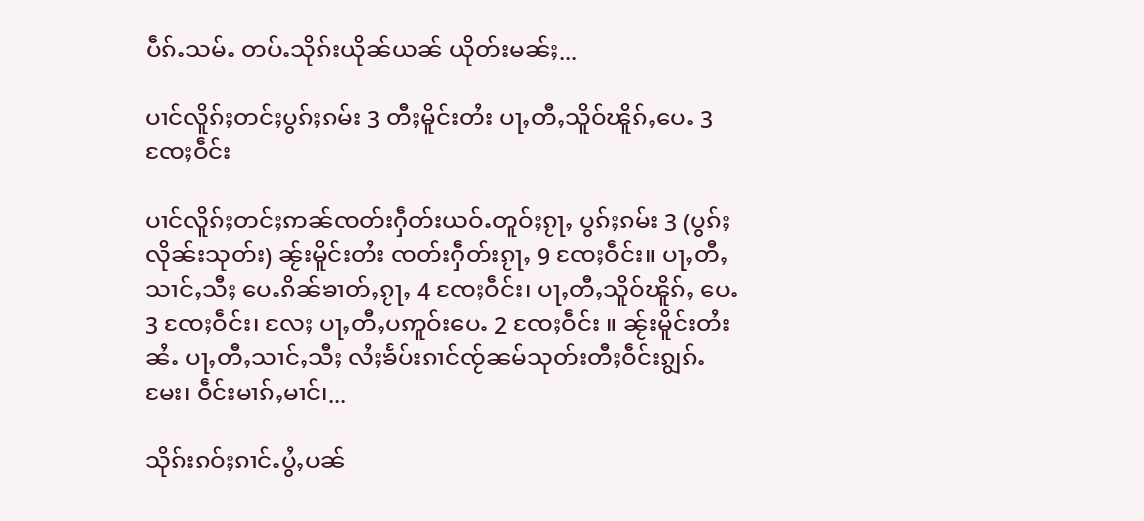ပဵၵ်ႉသမ်ႉ တပ်ႉသိုၵ်းယိုၼ်ယၼ် ယိုတ်းမၼ်ႈ...

ပၢင်လိူၵ်ႈတင်ႈပွၵ်ႈၵမ်း 3 တီႈမိူင်းတႆး ပႃႇတီႇသိူဝ်ၽိူၵ်ႇပေႉ 3 ၸႄႈဝဵင်း

ပၢင်လိူၵ်ႈတင်ႈဢၼ်ၸတ်းႁဵတ်းယဝ်ႉတူဝ်ႈၵႂႃႇ ပွၵ်ႈၵမ်း 3 (ပွၵ်ႈလိုၼ်းသုတ်း) ၼႂ်းမိူင်းတႆး ၸတ်းႁဵတ်းၵႂႃႇ 9 ၸႄႈဝဵင်း။ ပႃႇတီႇသၢင်ႇသီႈ ပေႉၵိၼ်ၶၢတ်ႇၵႂႃႇ 4 ၸႄႈဝဵင်း၊ ပႃႇတီႇသိူဝ်ၽိူၵ်ႇ ပေႉ 3 ၸႄႈဝဵင်း၊ လႄႈ ပႃႇတီႇပဢူဝ်းပေႉ 2 ၸႄႈဝဵင်း ။ ၼႂ်းမိူင်းတႆးၼႆႉ ပႃႇတီႇသၢင်ႇသီႈ လႆႈၶႅပ်းၵၢင်ၸႂ်ၼမ်သုတ်းတီႈဝဵင်းၵျွၵ်ႉမႄး၊ ဝဵင်းမၢၵ်ႇမၢင်၊...

သိုၵ်းၵဝ်ႈၵၢင်ႉပွႆႇပၼ်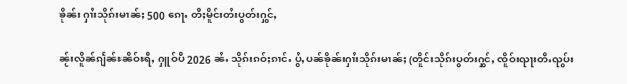ၶိုၼ်း ႁၢႆးသိုၵ်းမၢၼ်ႈ 500 ၵေႃႉ တီႈမိူင်းတႆးပွတ်းႁွင်ႇ

ၼႂ်းလိူၼ်ၵျႅၼ်ႊၼိဝ်ႊရီႇ ႁူဝ်ပီ 2026 ၼႆႉ သိုၵ်းၵဝ်ႈၵၢင်ႉ ပွႆႇပၼ်ၶိုၼ်းႁၢႆးသိုၵ်းမၢၼ်ႈ (တိူင်းသိုၵ်းပွတ်းႁွင်ႇ ၸိူဝ်းၺႃးတီႉၺွပ်း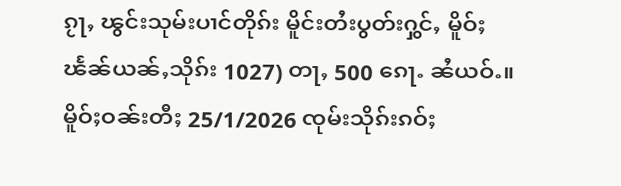ၵႂႃႇ ၽွင်းသုမ်းပၢင်တိုၵ်း မိူင်းတႆးပွတ်းႁွင်ႇ မိူဝ်ႈၽႅၼ်ယၼ်ႇသိုၵ်း 1027) တႃႇ 500 ၵေႃႉ ၼႆယဝ်ႉ။ မိူဝ်ႈဝၼ်းတီႈ 25/1/2026 ၸုမ်းသိုၵ်းၵဝ်ႈ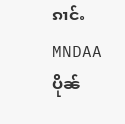ၵၢင်ႉ MNDAA ပိုၼ်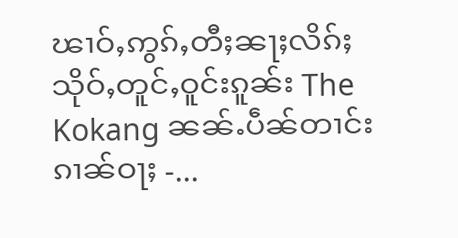ၽၢဝ်ႇဢွၵ်ႇတီႈၼႃႈလိၵ်ႈသိုဝ်ႇတူင်ႇဝူင်းၵူၼ်း The Kokang ၼၼ်ႉပဵၼ်တၢင်းၵၢၼ်ဝႃႈ -...